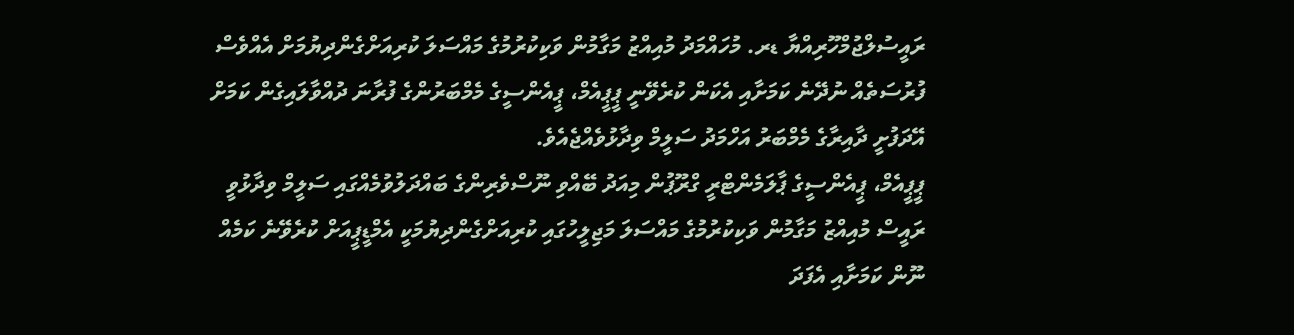ރައީސުލްޖުމްހޫރިއްޔާ ޑރ. މުހައްމަދު މުއިއްޒު މަގާމުން ވަކިކުރުމުގެ މައްސަލަ ކުރިއަށްގެންދިޔުމަށް އެއްވެސް ފުރުސަތެއް ނުދޭނެ ކަމަށާއި އެކަން ކުރެވޭނީ ޕީޕީއެމް، ޕީއެންސީގެ މެމްބަރުންގެ ފުރާނަ ދުއްވާލައިގެން ކަމަށް އޭދަފުށީ ދާއިރާގެ މެމްބަރު އަހްމަދު ސަލީމް ވިދާޅުވެއްޖެއެވެ.
ޕީޕީއެމް، ޕީއެންސީގެ ޕާލަމެންޓްރީ ގްރޫޕުން މިއަދު ބޭއްވި ނޫސްވެރިންގެ ބައްދަލުވުމެއްގައި ސަލީމް ވިދާޅުވީ ރައީސް މުއިއްޒު މަގާމުން ވަކިކުރުމުގެ މައްސަލަ މަޖިލީހުގައި ކުރިއަށްގެންދިޔުމަކީ އެމްޑީޕީއަށް ކުރެވޭނެ ކަމެއް ނޫން ކަމަށާއި އެފަދަ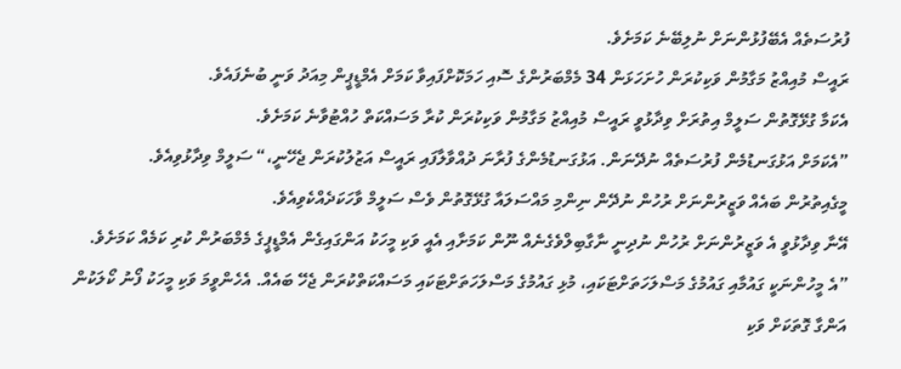ފުރުސަތެއް އެބޭފުޅުންނަށް ނުލިބޭނެ ކަމަށެވެ.
ރައީސް މުއިއްޒު މަގާމުން ވަކިކުރަން ހުށަހަޅަން 34 މެމްބަރުންގެ ސޮއި ހަމަކޮށްފައިވާ ކަމަށް އެމްޑީޕީން މިއަދު ވަނީ ބުނެފައެވެ.
އެކަމާ ގުޅޭގޮތުން ސަލީމް އިތުރަށް ވިދާޅުވީ ރައީސް މުއިއްޒު މަގާމުން ވަކިކުރަން ކުރާ މަސައްކަތް ހުއްޓުވާނެ ކަމަށެވެ.
”އެކަމަށް އަޅުގަނޑުމެން ފުރުސަތެއް ނުދޭނަން. އަޅުގަނޑުމެންގެ ފުރާނަ ދުއްވާލާފައި ރައީސް އަޒުލުކުރަން ޖެހޭނީ،“ ސަލީމް ވިދާޅުވިއެވެ.
މީގެއިތުރުން ބައެއް ވަޒީރުންނަށް ރުހުން ނުދޭން ނިންމި މައްސަލައާ ގުޅޭގޮތުން ވެސް ސަލީމް ވާހަކަދެއްކެވިއެވެ.
އޭނާ ވިދާޅުވީ އެ ވަޒީރުންނަށް ރުހުން ނުދިނީ ނާގާބިލްވެގެނެއް ނޫން ކަމަށާއި އެއީ ވަކި މީހަކު އަންގައިގެން އެމްޑީޕީގެ މެމްބަރުން ކުރި ކަމެއް ކަމަށެވެ.
”އެ މީހުންނަކީ ގައުމާއި ގައުމުގެ މަސްލަހަތަށްޓަކައި، މުޅި ގައުމުގެ މަސްލަހަތަށްޓަކައި މަސައްކަތްކުރަން ޖެހޭ ބައެއް. އެހެންވީމަ ވަކި މީހަކު ފޯނު ކޯލަކުން އަންގާ ގޮތަކަށް ވަކި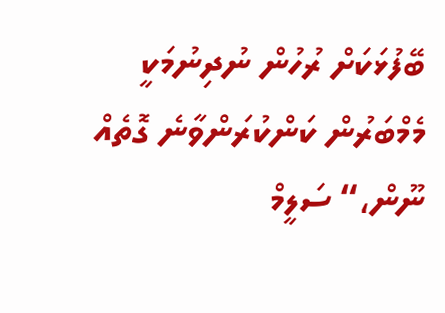ބޭފުޅަކަށް ރުހުން ނުދިނުމަކީ މެމްބަރުން ކަންކުރަންވާނެ ގޮތެއް ނޫން،“ ސަލީމް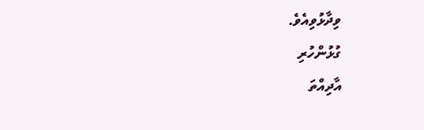ވިދާޅުވިއެވެ.
ގުޅުންހުރި
އާދިއްތަ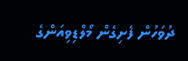ދުވަހުން ފެށިގެން މޯލްޑިވިއަންގެ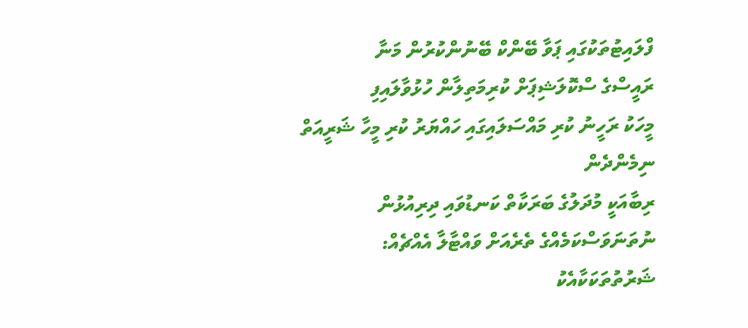ފްލައިޓުތަކުގައި ޕަވާ ބޭންކް ބޭނުންކުރުން މަނާ
ރައީސްގެ ސްކޮލަޝިޕަށް ކުރިމަތިލާން ހުޅުވާލައިފި
މީހަކު ރަހީނު ކުރި މައްސަލައިގައި ހައްޔަރު ކުރި މީހާ ޝަރީއަތް ނިމެންދެން
ރިބާއަކީ މުދަލުގެ ބަރަކާތް ކަނޑުވައި ދިރިއުޅުން ނުތަނަވަސްކަމެއްގެ ތެރެއަށް ވައްޓާލާ އެއްޗެއް:
ޝަރުތުތަކަކާއެކު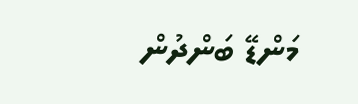މަންޑޭ ބަންދުން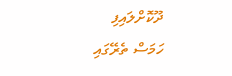ދޫކޮށްލައިފި
ހަމަސް ތެރޭގައި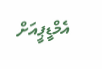އެމްޑީޕީއަށް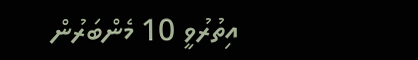އިތުރުވީ 10 މެންބަރުން